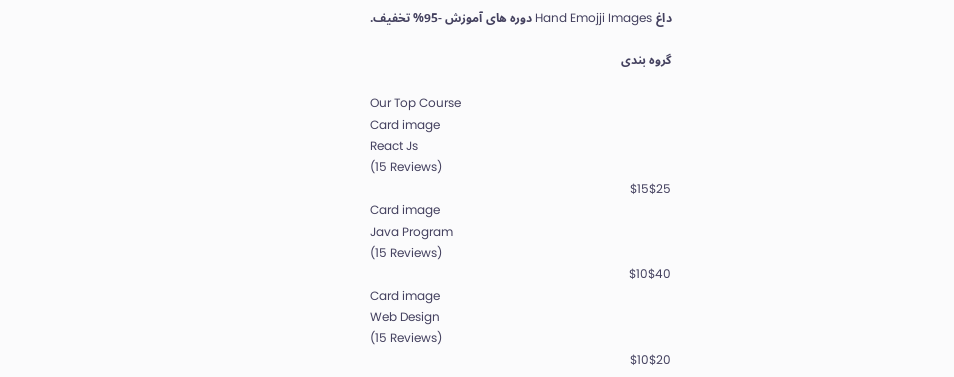داغ Hand Emojji Images دوره های آموزش -95% تخفیف.

گروه بندی

Our Top Course
Card image
React Js
(15 Reviews)
$15$25
Card image
Java Program
(15 Reviews)
$10$40
Card image
Web Design
(15 Reviews)
$10$20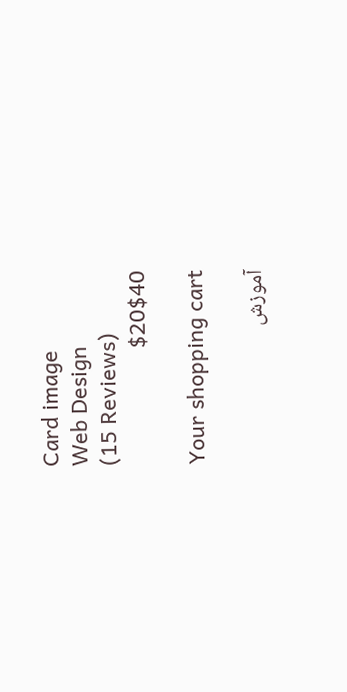Card image
Web Design
(15 Reviews)
$20$40

Your shopping cart

آموزش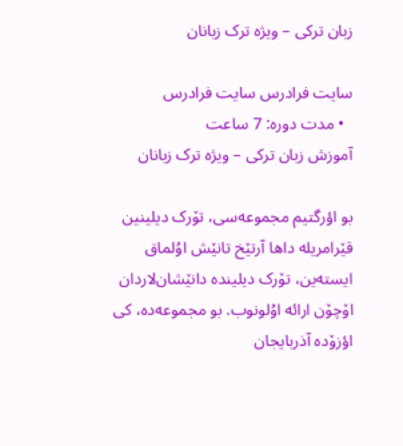زبان ترکی – ویژه ترک زبانان

سایت فرادرس سایت فرادرس
  • مدت دوره: 7 ساعت
آموزش زبان ترکی – ویژه ترک زبانان

بو اؤرگتیم مجموعه‌‌سی، تۆرک دیلینین قێرامریله داها آرتێخ تانێش اوُلماق ایسته‌ین، تۆرک دیلینده دانێشان‌‌لاردان اۆچۆن ارائه اوُلونوب. بو مجموعه‌ده، کی اؤزۆده آذربایجان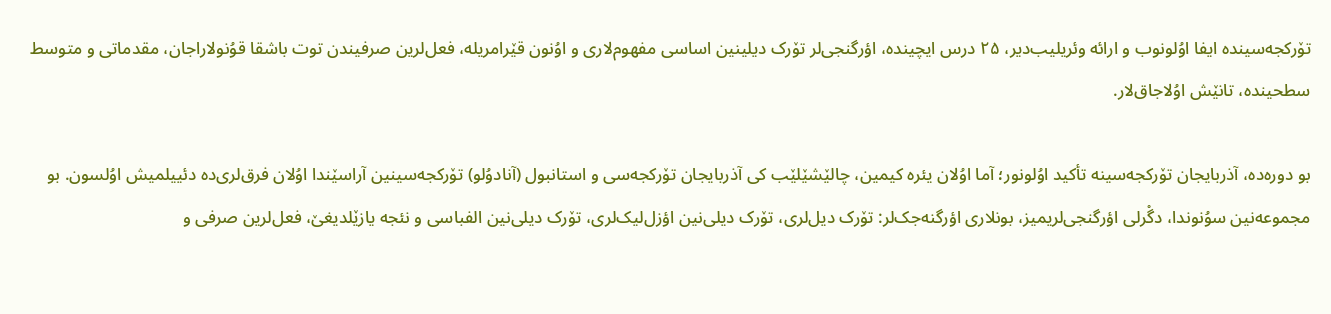تۆرکجه‌سینده ایفا اوُلونوب و ارائه وئریلیب‌‌دیر، ۲۵ درس ایچینده، اؤرگنجی‌‌لر تۆرک دیلینین اساسی مفهوم‌‌لاری و اوُنون قێرامریله، فعل‌لرین صرفیندن توت باشقا قوُنولاراجان، مقدماتی و متوسط سطحینده، تانێش اوُلاجاق‌‌لار.

بو دوره‌ده، آذربایجان تۆرکجه‌سینه تأکید اوُلونور؛ آما اوُلان یئره کیمین، چالێشێلێب کی آذربایجان تۆرکجه‌سی و استانبول (آنادوُلو) تۆرکجه‌سینین آراسێندا اوُلان فرق‌لری‌ده دئییلمیش اوُلسون. بو مجموعه‌نین سوُنوندا، دگْرلی اؤرگنجی‌لریمیز، بونلاری اؤرگنه‌جک‌لر: تۆرک دیل‌لری، تۆرک دیلی‌نین اؤزل‌لیک‌لری، تۆرک دیلی‌نین الفباسی و نئجه یازێلدیغێ، فعل‌لرین صرفی و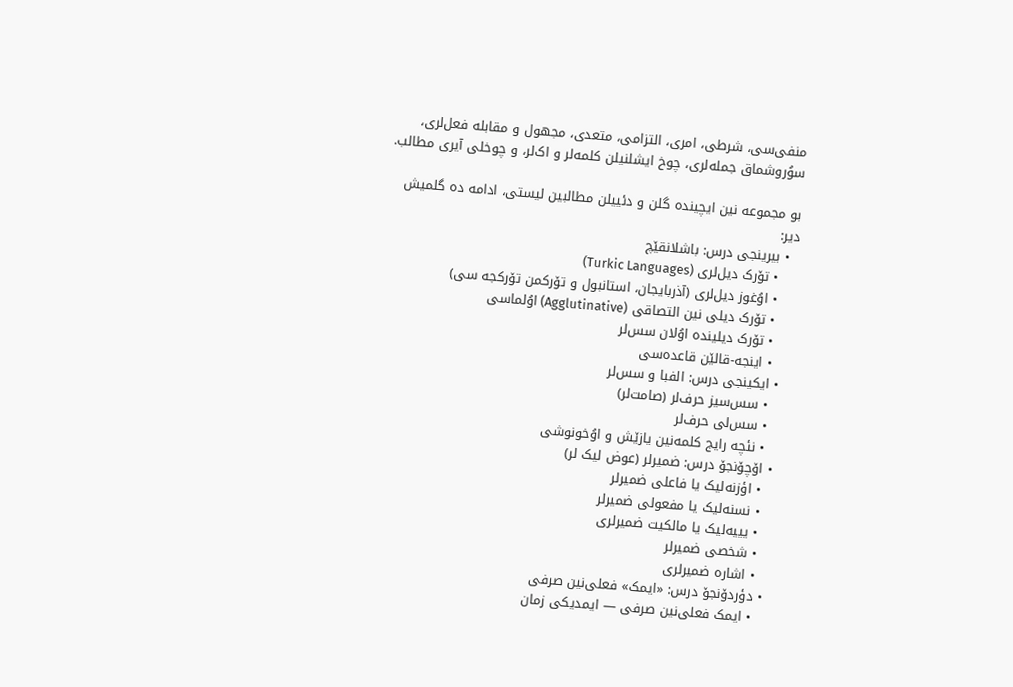منفی‌سی، شرطی، امری، التزامی، متعدی، مجهول و مقابله فعل‌لری، سوُروشماق جمله‌لری، چوخ ایشلنیلن کلمه‌لر و اک‌لر، و چوخلی آیری مطالب.

بو مجموعه ‌نین ایچینده گلن و دئییلن مطالبین لیستی، ادامه ‌ده گلمیش دیر:
  • بیرینجی درس: باشلانقێچ
    • تۆرک دیل‌لری (Turkic Languages)
    • اوُغوز دیل‌لری (آذربایجان، استانبول و تۆرکمن تۆرکجه سی)
    • تۆرک دیلی نین التصاقی (Agglutinative) اوُلماسی
    • تۆرک دیلینده اوُلان سس‌لر
    • اینجه-قالێن قاعده‌سی
  • ایکینجی درس: الفبا و سس‌لر
    • سس‌سیز حرف‌لر (صامت‌لر)
    • سس‌لی حرف‌لر
    • نئچه رایج کلمه‌نین یازێش و اوُخونوشی
  • اۆچۆنجۆ درس: ضمیرلر (عوض لیک لر)
    • اؤزنه‌لیک یا فاعلی ضمیرلر
    • نسنه‌لیک یا مفعولی ضمیرلر
    • یییه‌لیک یا مالکیت ضمیرلری
    • شخصی ضمیرلر
    • اشاره ضمیرلری
  • دؤردۆنجۆ درس: «ایمک» فعلی‌نین صرفی
    • ایمک فعلی‌نین صرفی — ایمدیکی زمان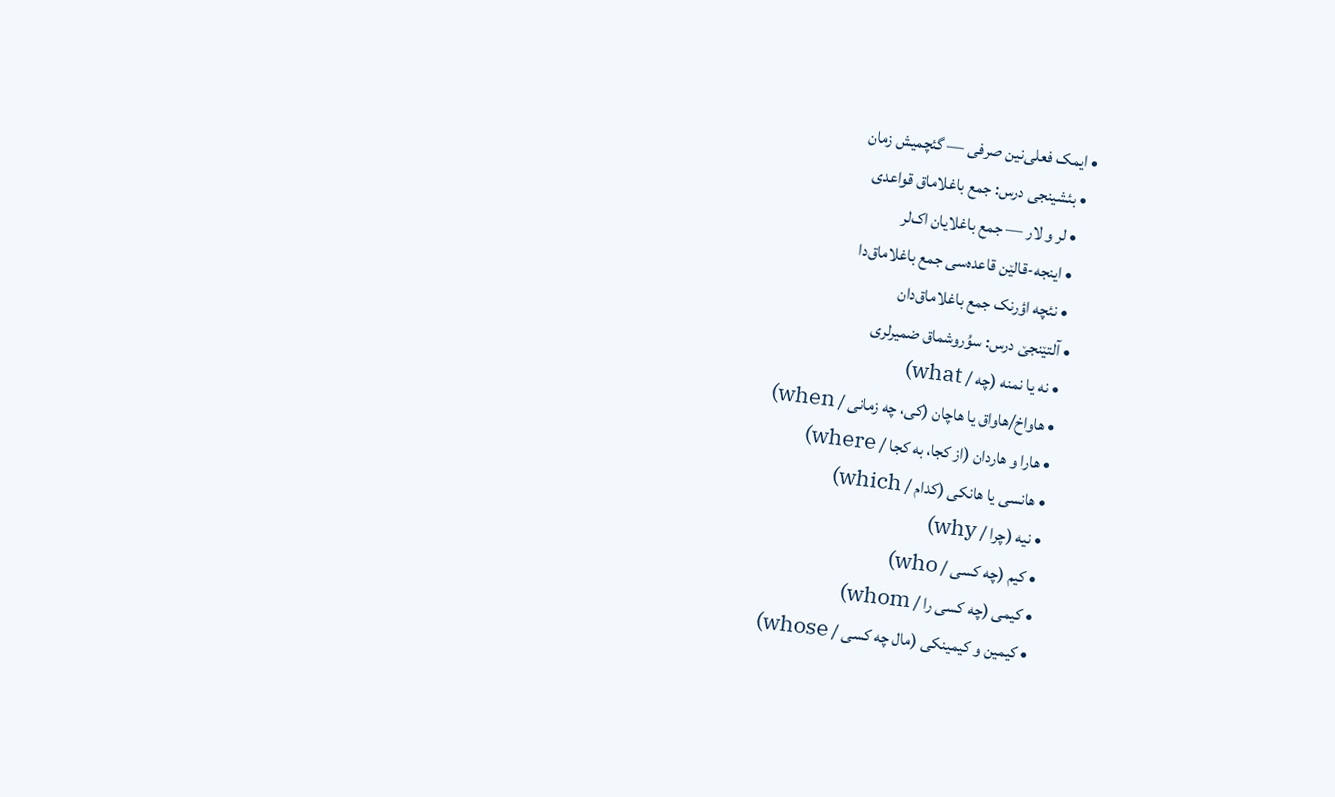• ایمک فعلی‌نین صرفی — گئچمیش زمان
  • بئشینجی درس: جمع باغلاماق قواعدی
    • لر و لار — جمع باغلایان اک‌لر
    • اینجه-قالێن قاعده‌سی جمع باغلاماق‌دا
    • نئچه اؤرنک جمع باغلاماق‌دان
  • آلتێنجێ درس: سوُروشماق ضمیرلری
    • نه یا نمنه (چه / what)
    • هاواخ/هاواق یا هاچان (کی، چه زمانی / when)
    • هارا و هاردان (از کجا، به کجا / where)
    • هانسی یا هانکی (کدام / which)
    • نیه (چرا / why)
    • کیم (چه کسی / who)
    • کیمی (چه کسی را / whom)
    • کیمین و کیمینکی (مال چه کسی / whose)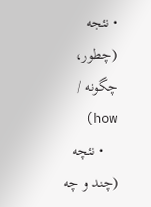• نئجه (چطور، چگونه / how)
    • نئچه (چند و چه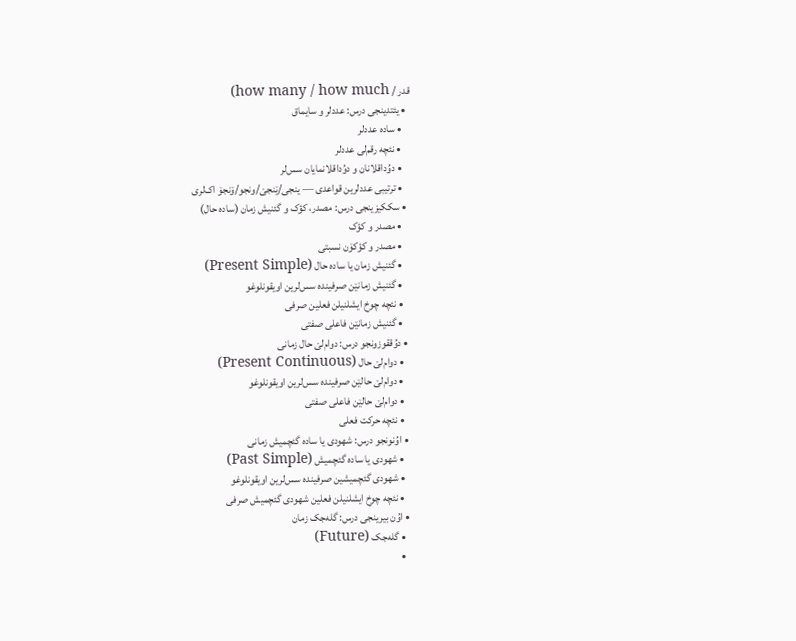قدر / how many / how much)
  • یئتدینجی درس: عددلر و سایماق
    • ساده عددلر
    • نئچه رقم‌لی عددلر
    • دوُداقلانان و دوُداقلانمایان سس‌لر
    • ترتیبی عددلرین قواعدی — ینجی/ێنجێ/ونجو/ۆنجۆ اک‌لری
  • سککیزینجی درس: مصدر، کؤک و گئنیش زمان (ساده حال)
    • مصدر و کؤک
    • مصدر و کؤکۆن نسبتی
    • گئنیش زمان یا ساده حال (Present Simple)
    • گئنیش زمانێن صرفینده سس‌لرین اویقونلوغو
    • نئچه چوخ ایشلنیلن فعلین صرفی
    • گئنیش زمانێن فاعلی صفتی
  • دوُققوزونجو درس: دوام‌لێ حال زمانی
    • دوام‌لێ حال (Present Continuous)
    • دوام‌لێ حالێن صرفینده سس‌لرین اویقونلوغو
    • دوام‌لێ حالێن فاعلی صفتی
    • نئچه حرکت فعلی
  • اوُنونجو درس: شهودی یا ساده گئچمیش زمانی
    • شهودی یا ساده گئچمیش (Past Simple)
    • شهودی گئچمیشین صرفینده سس‌لرین اویقونلوغو
    • نئچه چوخ ایشلنیلن فعلین شهودی گئچمیش صرفی
  • اوُن بیرینجی درس: گله‌جک زمان
    • گله‌جک (Future)
    •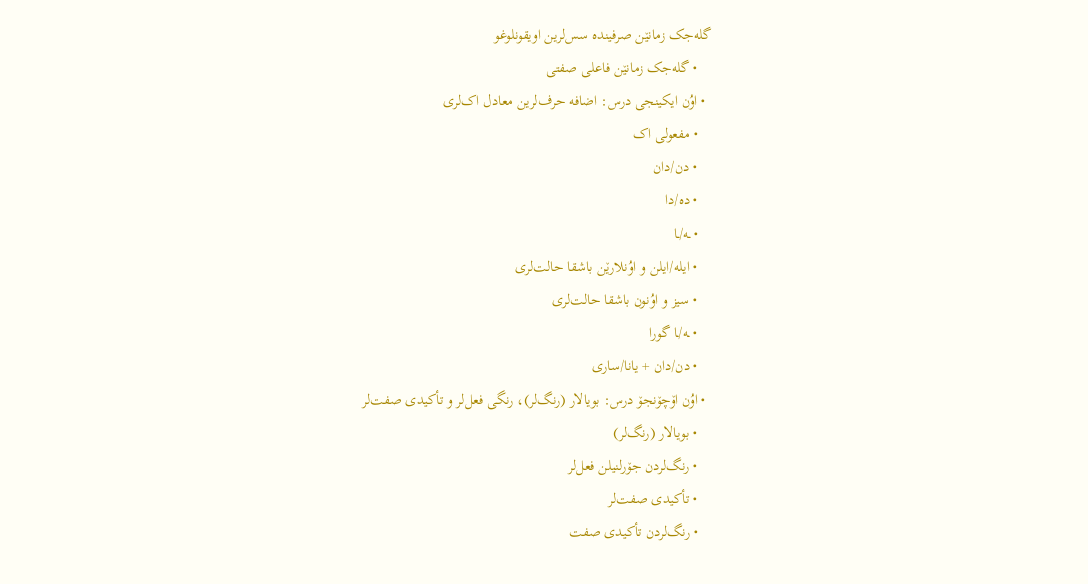گله‌جک زمانێن صرفینده سس‌لرین اویقونلوغو
    • گله‌جک زمانێن فاعلی صفتی
  • اوُن ایکینجی درس: اضافه حرف‌لرین معادل اک‌لری
    • مفعولی اک
    • دن/دان
    • ده/دا
    • ـه/ـا
    • ایله/ایلن و اوُنلارێن باشقا حالت‌لری
    • سیز و اوُنون باشقا حالت‌لری
    • ـه/ـا گورا
    • دن/دان + یانا/ساری
  • اوُن اۆچۆنجۆ درس: بویالار (رنگ‌لر)، رنگی فعل‌لر و تأکیدی صفت‌لر
    • بویالار (رنگ‌لر)
    • رنگ‌لردن جۆرلنیلن فعل‌لر
    • تأکیدی صفت‌لر
    • رنگ‌لردن تأکیدی صفت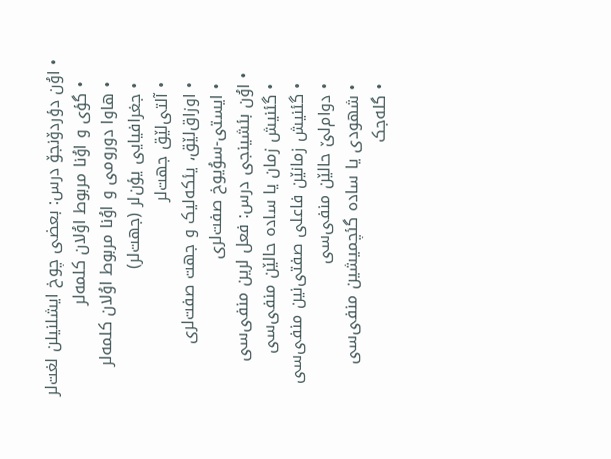• اوُن دؤردۆنجۆ درس: بعضی چوخ ایشلنیلن لغت‌لر
    • گؤی و اوُنا مربوط اوُلان کلمه‌لر
    • هاوا دورومی و اوُنا مربوط اوُلان کلمه‌لر
    • جغرافیایی یؤن‌لر (جهت‌لر)
    • آلتی‌لێق جهت‌لر
    • اوزاق‌لێق، یئکه‌لیک و جهت صفت‌لری
    • ایستی-سوُیوخ صفت‌لری
  • اوُن بئشینجی درس: فعل لرین منفی‌سی
    • گئنیش زمان یا ساده حالێن منفی‌سی
    • گئنیش زمانێن فاعلی صفتی‌نین منفی‌سی
    • دوام‌لێ حالێن منفی‌سی
    • شهودی یا ساده گئچمیشین منفی‌سی
    • گله‌جک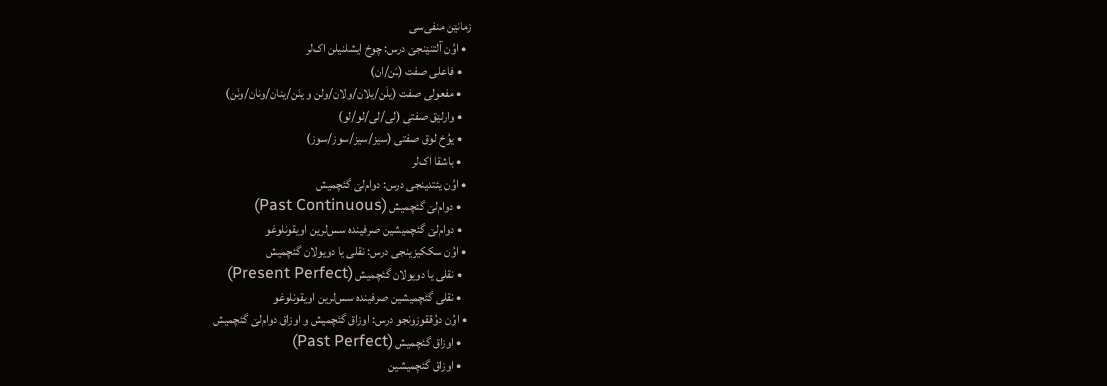زمانێن منفی‌سی
  • اوُن آلتنێنجێ درس: چوخ ایشلنیلن اک‌لر
    • فاعلی صفت (ـَن/ان)
    • مفعولی صفت (یلَن/یلان/ولان/ولن و ینَن/ینان/ونان/ونَن)
    • وارلێق صفتی (لی/لی/لو/لو)
    • یوُخ لوق صفتی (سیز/سیز/سوز/سوز)
    • باشقا اک‌لر
  • اوُن یئتدینجی درس: دوام‌لێ گئچمیش
    • دوام‌لێ گئچمیش (Past Continuous)
    • دوام‌لێ گئچمیشین صرفینده سس‌لرین اویقونلوغو
  • اوُن سککیزینجی درس: نقلی یا دویولان گئچمیش
    • نقلی یا دویولان گئچمیش (Present Perfect)
    • نقلی گئچمیشین صرفینده سس‌لرین اویقونلوغو
  • اوُن دوُققوزونجو درس: اوزاق گئچمیش و اوزاق دوام‌لێ گئچمیش
    • اوزاق گئچمیش (Past Perfect)
    • اوزاق گئچمیشین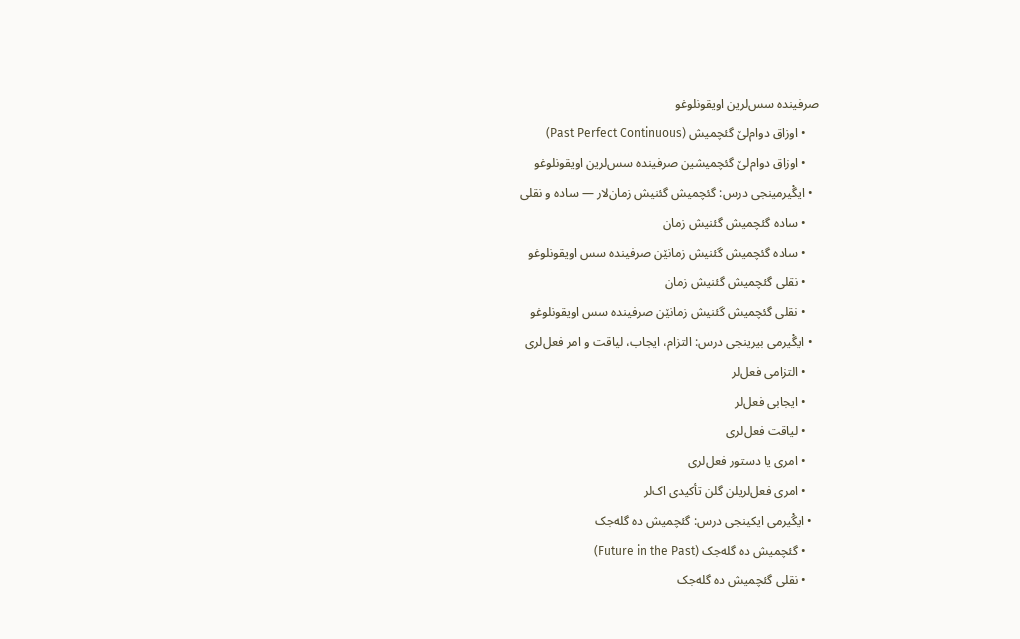صرفینده سس‌لرین اویقونلوغو
    • اوزاق دوام‌لێ گئچمیش (Past Perfect Continuous)
    • اوزاق دوام‌لێ گئچمیشین صرفینده سس‌لرین اویقونلوغو
  • ایگْیرمینجی درس: گئچمیش گئنیش زمان‌لار — ساده و نقلی
    • ساده گئچمیش گئنیش زمان
    • ساده گئچمیش گئنیش زمانێن صرفینده سس اویقونلوغو
    • نقلی گئچمیش گئنیش زمان
    • نقلی گئچمیش گئنیش زمانێن صرفینده سس اویقونلوغو
  • ایگْیرمی بیرینجی درس: التزام، ایجاب، لیاقت و امر فعل‌لری
    • التزامی فعل‌لر
    • ایجابی فعل‌لر
    • لیاقت فعل‌لری
    • امری یا دستور فعل‌لری
    • امری فعل‌لریلن گلن تأکیدی اک‌لر
  • ایگْیرمی ایکینجی درس: گئچمیش ده گله‌جک
    • گئچمیش ده گله‌جک (Future in the Past)
    • نقلی گئچمیش ده گله‌جک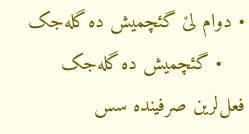• دوام لێ گئچمیش ده گله‌جک
    • گئچمیش ده گله‌جک فعل‌لرین صرفینده سس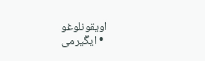اویقونلوغو
  • ایگْیرمی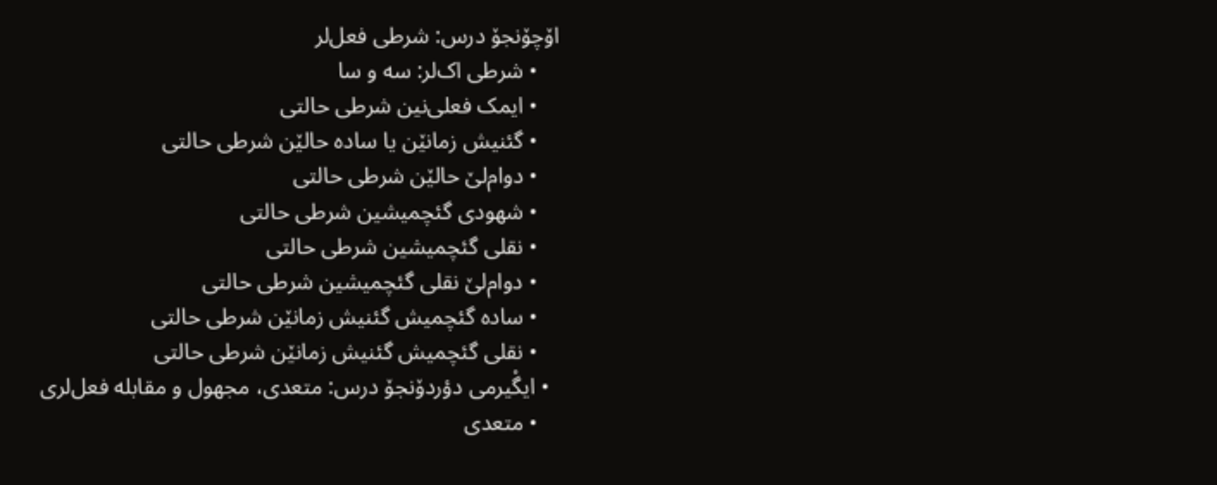اۆچۆنجۆ درس: شرطی فعل‌لر
    • شرطی اک‌لر: سه و سا
    • ایمک فعلی‌نین شرطی حالتی
    • گئنیش زمانێن یا ساده حالێن شرطی حالتی
    • دوام‌لێ حالێن شرطی حالتی
    • شهودی گئچمیشین شرطی حالتی
    • نقلی گئچمیشین شرطی حالتی
    • دوام‌لێ نقلی گئچمیشین شرطی حالتی
    • ساده گئچمیش گئنیش زمانێن شرطی حالتی
    • نقلی گئچمیش گئنیش زمانێن شرطی حالتی
  • ایگْیرمی دؤردۆنجۆ درس: متعدی، مجهول و مقابله فعل‌لری
    • متعدی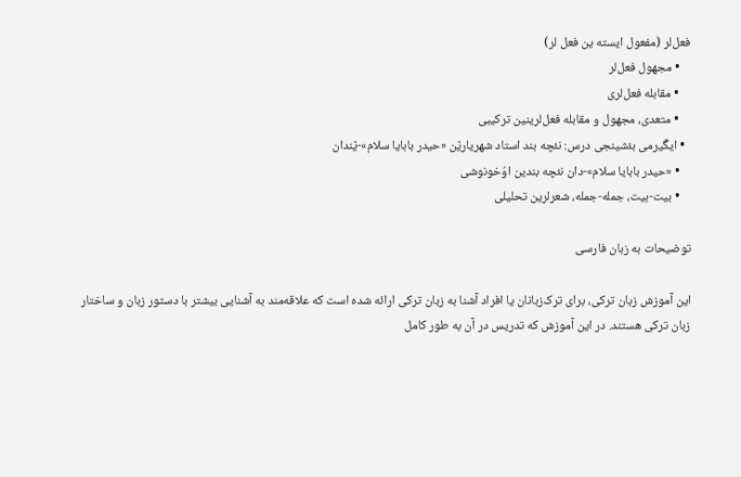فعل‌لر (مفعول ایسته ین فعل لر)
    • مجهول فعل‌لر
    • مقابله فعل‌لری
    • متعدی، مجهول و مقابله فعل‌لرینین ترکیبی
  • ایگْیرمی بئشینجی درس: نئچه بند استاد شهریارێن «حیدر بابایا سلام»-ێندان
    • «حیدر بابایا سلام»-دان نئچه بندین اوُخونوشی
    • بیت-بیت، جمله-جمله، شعرلرین تحلیلی

توضیحات به زبان فارسی

این آموزش زبان ترکی، برای ترک‌زبانان یا افراد آشنا به زبان ترکی ارائه شده است که علاقه‌مند به آشنایی بیشتر با دستور زبان و ساختار زبان ترکی هستند. در این آموزش که تدریس در آن به طور کامل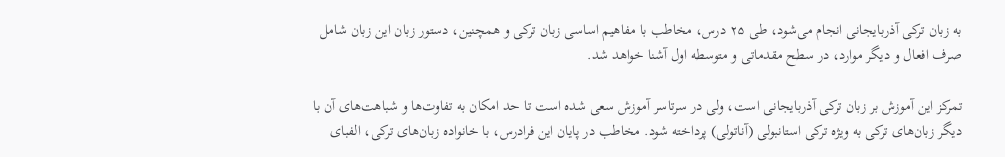به زبان ترکی آذربایجانی انجام می‌شود، طی ۲۵ درس، مخاطب با مفاهیم اساسی زبان ترکی و همچنین، دستور زبان این زبان شامل صرف افعال و دیگر موارد، در سطح مقدماتی و متوسطه اول آشنا خواهد شد.

تمرکز این آموزش بر زبان ترکی آذربایجانی است، ولی در سرتاسر آموزش سعی شده است تا حد امکان به تفاوت‌ها و شباهت‌های آن با دیگر زبان‌های ترکی به ویژه ترکی استانبولی (آناتولی) پرداخته شود. مخاطب در پایان این فرادرس، با خانواده زبان‌های ترکی، الفبای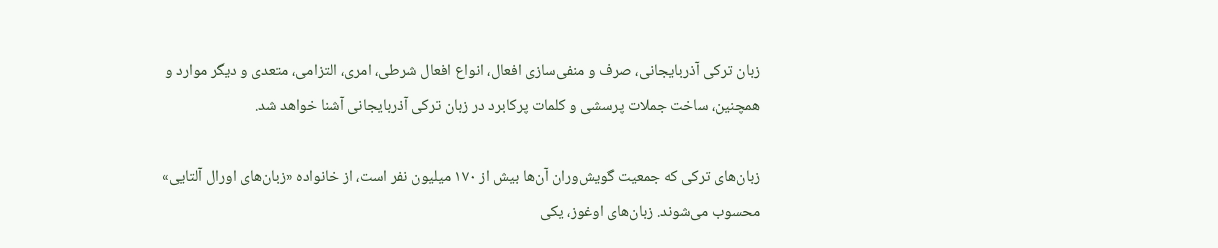زبان ترکی آذربایجانی، صرف و منفی‌سازی افعال، انواع افعال شرطی، امری، التزامی، متعدی و دیگر موارد و همچنین، ساخت جملات پرسشی و کلمات پرکابرد در زبان ترکی آذربایجانی آشنا خواهد شد.

زبان‌های ترکی که جمعیت گویش‌وران آن‌ها بیش از ۱۷۰ میلیون نفر است، از خانواده «زبان‌های اورال آلتایی» محسوب می‌شوند. زبان‌های اوغوز، یکی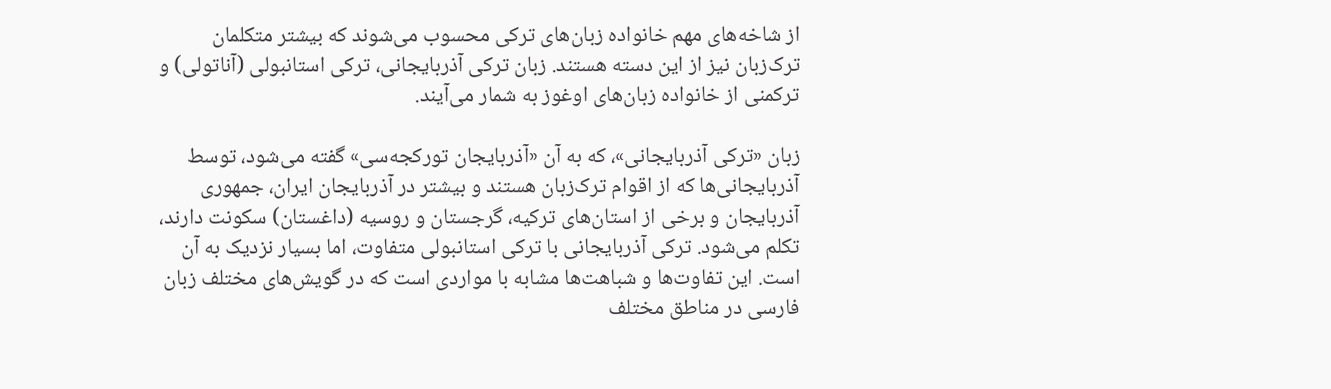از شاخه‌های مهم خانواده زبان‌های ترکی محسوب می‌شوند که بیشتر متکلمان ترک‌زبان نیز از این دسته هستند. زبان ترکی آذربایجانی، ترکی استانبولی (آناتولی) و ترکمنی از خانواده زبان‌های اوغوز به شمار می‌آیند.

زبان «ترکی آذربایجانی»، که به آن «آذربایجان تورکجه‌سی» گفته می‌شود، توسط آذربایجانی‌ها که از اقوام ترک‌زبان هستند و بیشتر در آذربایجان ایران، جمهوری آذربایجان و برخی از استان‌های ترکیه، گرجستان و روسیه (داغستان) سکونت دارند، تکلم می‌شود. ترکی آذربایجانی با ترکی استانبولی متفاوت، اما بسیار نزدیک به آن است. این تفاوت‌ها و شباهت‌ها مشابه با مواردی است که در گویش‌های مختلف زبان فارسی در مناطق مختلف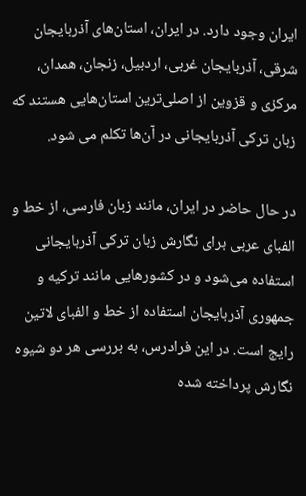ایران وجود دارد. در ایران، استان‌های آذربایجان شرقی، آذربایجان غربی، اردبیل، زنجان، همدان، مرکزی و قزوین از اصلی‌ترین استان‌هایی هستند که زبان ترکی آذربایجانی در آن‌ها تکلم می شود.

در حال حاضر در ایران، مانند زبان فارسی، از خط و الفبای عربی برای نگارش زبان ترکی آذربایجانی استفاده می‌شود و در کشورهایی مانند ترکیه و جمهوری آذربایجان استفاده از خط و الفبای لاتین رایج است. در این فرادرس، به بررسی هر دو شیوه نگارش پرداخته شده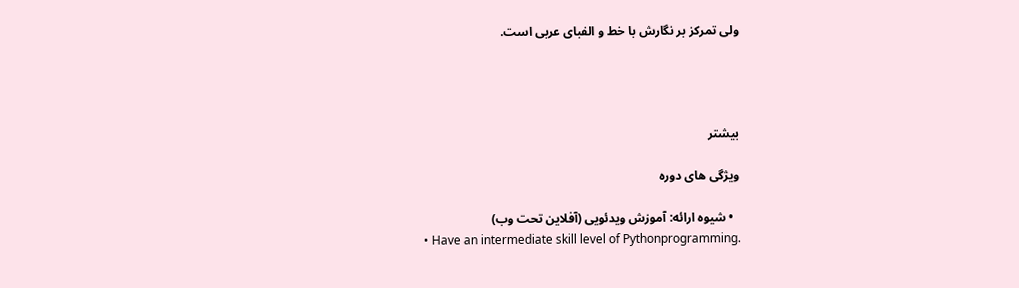ولی تمرکز بر نگارش با خط و الفبای عربی است.




بیشتر

ویژگی های دوره

  • شیوه ارائه: آموزش ویدئویی (آفلاین تحت وب)
  • Have an intermediate skill level of Pythonprogramming.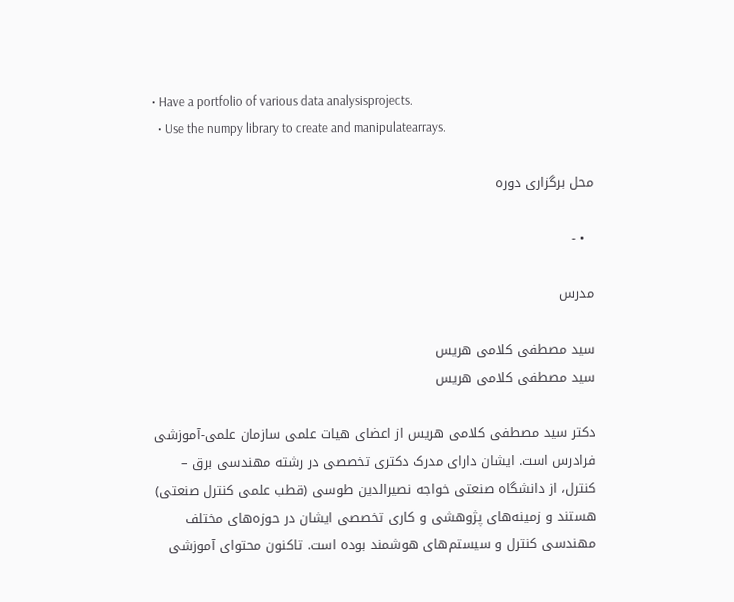• Have a portfolio of various data analysisprojects.
  • Use the numpy library to create and manipulatearrays.

محل برگزاری دوره

  • -

مدرس

سید مصطفی کلامی هریس
سید مصطفی کلامی هریس

دکتر سید مصطفی کلامی هریس از اعضای هیات علمی سازمان علمی-آموزشی فرادرس است. ایشان دارای مدرک دکتری تخصصی در رشته مهندسی برق – کنترل، از دانشگاه صنعتی خواجه نصیرالدین طوسی (قطب علمی کنترل صنعتی) هستند و زمینه‌های پژوهشی و کاری تخصصی ایشان در حوزه‌های مختلف مهندسی کنترل و سیستم‌های هوشمند بوده است. تاکنون محتوای آموزشی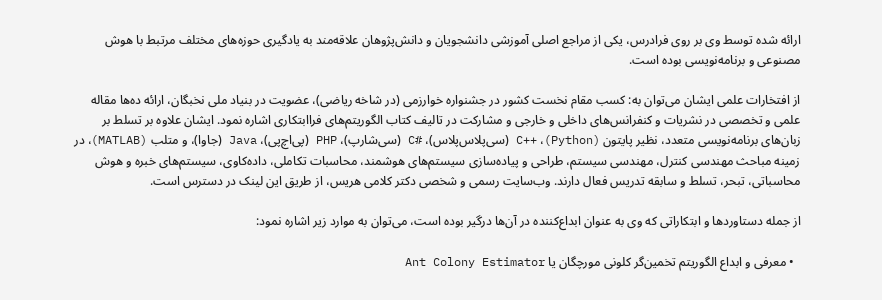ارائه شده توسط وی بر روی فرادرس، یکی از مراجع اصلی آموزشی دانشجویان و دانش‌پژوهان علاقه‌مند به یادگیری حوزه‌های مختلف مرتبط با هوش مصنوعی و برنامه‌نویسی بوده است.

از افتخارات علمی ایشان می‌توان به: کسب مقام نخست کشور در جشنواره خوارزمی (در شاخه ریاضی)، عضویت در بنیاد ملی نخبگان، ارائه ده‌ها مقاله علمی و تخصصی در نشریات و کنفرانس‌های داخلی و خارجی و مشارکت در تالیف کتاب الگوریتم‌های فراابتکاری اشاره نمود. ایشان علاوه بر تسلط بر زبان‌های برنامه‌نویسی متعدد، نظیر پایتون (Python)، ++C (سی‌پلاس‌پلاس)، #C (سی‌شارپ)، PHP (پی‌اچ‌پی)، Java (جاوا)، و متلب (MATLAB)، در زمینه مباحث مهندسی کنترل، مهندسی سیستم، طراحی و پیاده‌سازی سیستم‌های هوشمند، محاسبات تکاملی، داده‌کاوی، سیستم‌های خبره و هوش محاسباتی، تبحر، تسلط و سابقه تدریس فعال دارند. وب‌سایت رسمی و شخصی دکتر کلامی هریس، از طریق این لینک در دسترس است.

از جمله دستاوردها و ابتکاراتی که وی به عنوان ابداع‌کننده در آن‌ها درگیر بوده است، می‌توان به موارد زیر اشاره نمود:

  • معرفی و ابداع الگوریتم تخمین‌گر کلونی مورچگان یا Ant Colony Estimator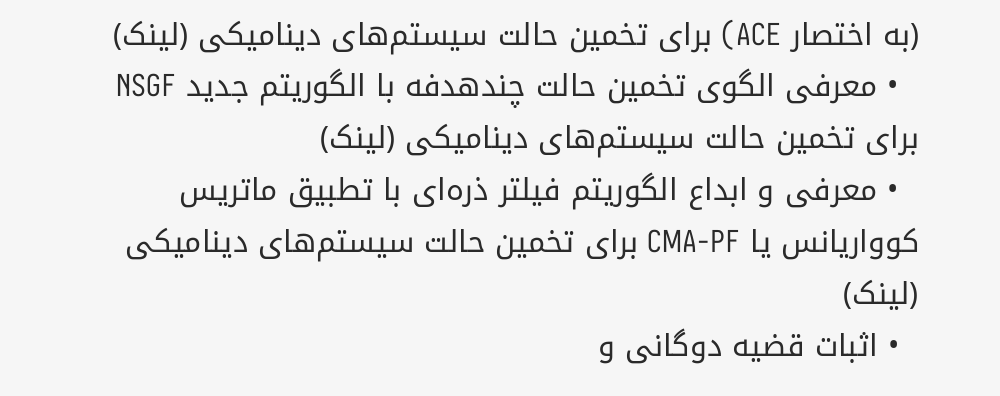(به اختصار ACE) برای تخمین حالت سیستم‌های دینامیکی (لینک)
  • معرفی الگوی تخمین حالت چندهدفه با الگوریتم جدید NSGF برای تخمین حالت سیستم‌های دینامیکی (لینک)
  • معرفی و ابداع الگوریتم فیلتر ذره‌ای با تطبیق ماتریس کوواریانس یا CMA-PF برای تخمین حالت سیستم‌های دینامیکی (لینک)
  • اثبات قضیه دوگانی و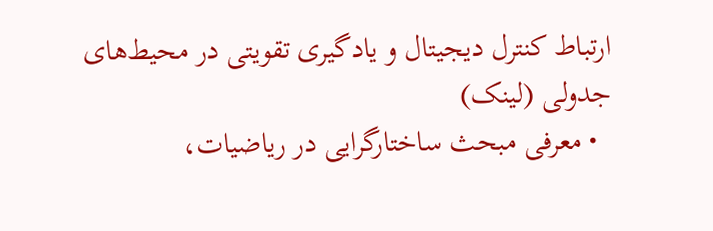ارتباط کنترل دیجیتال و یادگیری تقویتی در محیط‌های جدولی (لینک)
  • معرفی مبحث ساختارگرایی در ریاضیات،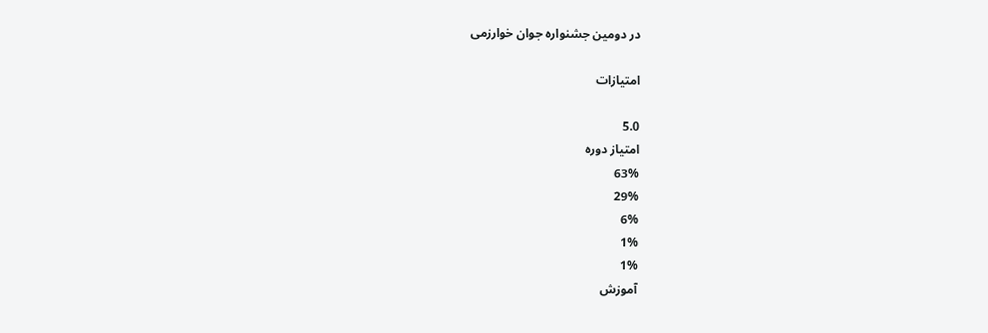در دومین جشنواره جوان خوارزمی

امتیازات

5.0
امتیاز دوره
63%
29%
6%
1%
1%
آموزش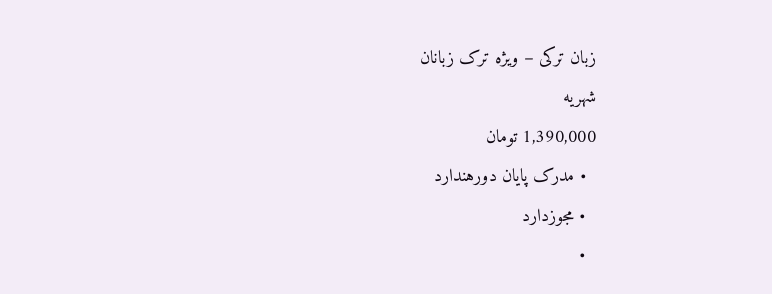زبان ترکی – ویژه ترک زبانان
شهریه
1,390,000 تومان
  • مدرک پایان دورهندارد
  • مجوزدارد
  •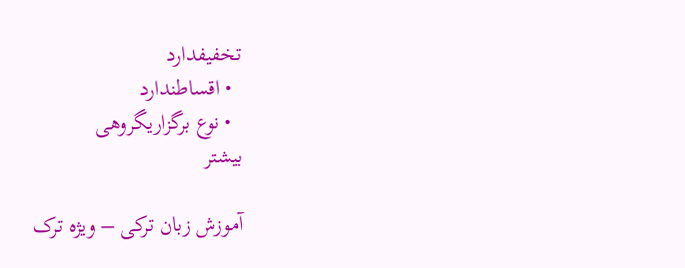تخفیفدارد
  • اقساطندارد
  • نوع برگزاریگروهی
بیشتر

آموزش زبان ترکی – ویژه ترک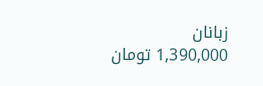زبانان
1,390,000 تومان